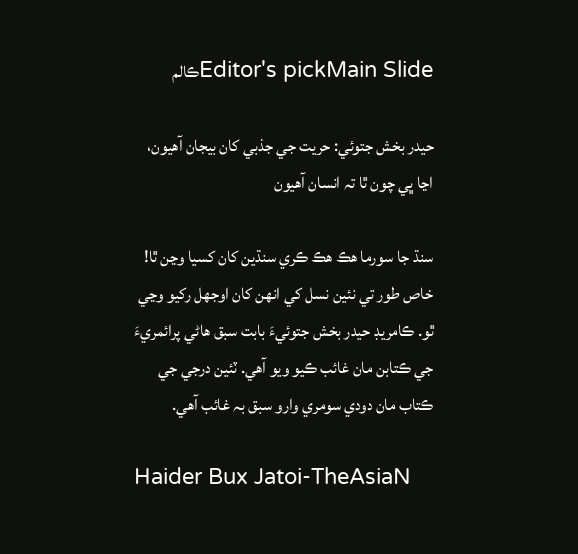Editor's pickMain Slideڪالم

حيدر بخش جتوئي: حريت جي جذبي کان بيجان آهيون، اڃا ڀي چون ٿا تہ انسان آهيون

سنڌ جا سورما ھڪ ھڪ ڪري سنڌين کان کسيا وڃن ٿا! خاص طور تي نئين نسل کي انھن کان اوجهل رکيو وڃي ٿو. ڪامريڊ حيدر بخش جتوئيءَ بابت سبق ھاڻي پرائمريءَ جي ڪتابن مان غائب ڪيو ويو آھي. ٽئين درجي جي ڪتاب مان دودي سومري وارو سبق بہ غائب آھي.

Haider Bux Jatoi-TheAsiaN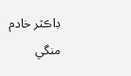ڊاڪٽر خادم منگي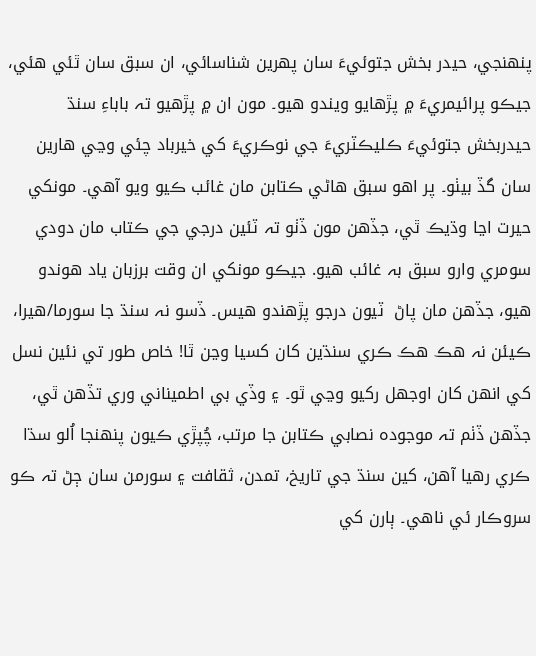پنھنجي، حيدر بخش جتوئيءَ سان پھرين شناسائي، ان سبق سان ٿئي ھئي، جيڪو پرائيمريءَ ۾ پڙھايو ويندو ھيو۔ مون ان ۾ پڙھيو تہ باباءِ سنڌ حيدربخش جتوئيءَ ڪليڪٽريءَ جي نوڪريءَ کي خيرباد چئي وڃي ھارين سان گڏ بيٺو۔ پر اھو سبق ھاڻي ڪتابن مان غائب ڪيو ويو آھي۔ مونکي حيرت اڃا وڌيڪ ٿي، جڏھن مون ڏٺو تہ ٽئين درجي جي ڪتاب مان دودي سومري وارو سبق بہ غائب ھيو. جيڪو مونکي ان وقت برزبان ياد ھوندو ھيو، جڏھن مان پاڻ  ٽيون درجو پڙھندو ھيس۔ ڏسو نہ سنڌ جا سورما/ھيرا، ڪيئن نہ ھڪ ھڪ ڪري سنڌين کان کسيا وڃن ٿا! خاص طور تي نئين نسل کي انھن کان اوجهل رکيو وڃي ٿو۔ ۽ وڏي بي اطميناني وري تڏھن ٿي، جڏھن ڏٺم تہ موجودہ نصابي ڪتابن جا مرتب، چُپڙي ڪيون پنھنجا اُلو سڌا ڪري رھيا آھن، کين سنڌ جي تاريخ، تمدن، ثقافت ۽ سورمن سان ڄڻ تہ ڪو سروڪار ئي ناھي۔ ٻارن کي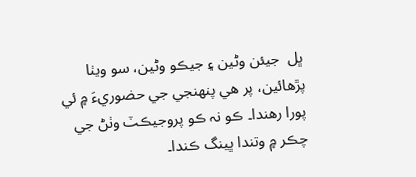ڀل  جيئن وڻين ۽ جيڪو وڻين، سو ويٺا پڙھائين، پر ھي پنھنجي جي حضوريءَ ۾ ئي پورا رھندا۔ ڪو نہ ڪو پروجيڪٽ وٺڻ جي چڪر ۾ وتندا ڀينگ ڪندا۔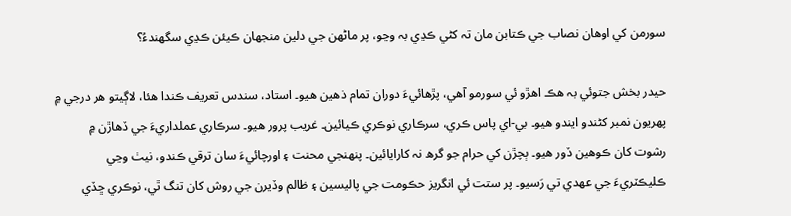سورمن کي اوھان نصاب جي ڪتابن مان تہ کٹي ڪڍي بہ وڃو، پر ماڻھن جي دلين منجهان ڪيئن ڪڍي سگهندءُ؟

حيدر بخش جتوئي بہ ھڪ اھڙو ئي سورمو آھي، پڙھائيءَ دوران تمام ذھين ھيو۔ استاد، سندس تعريف ڪندا ھئا، لاڳيتو ھر درجي ۾ پھريون نمبر کڻندو ايندو ھيو۔ بي-اي پاس ڪري، سرڪاري نوڪري ڪيائين۔ غريب پرور ھيو۔ سرڪاري عملداريءَ جي ڏھاڙن ۾  رشوت کان ڪوھين ڏور ھيو۔ ٻچڙن کي حرام جو گرھ نہ کارایائین۔ پنھنجي محنت ۽ اورچائيءَ سان ترقي ڪندو، نيٺ وڃي ڪليڪٽريءَ جي عھدي تي رَسيو۔ پر ستت ئي انگريز حڪومت جي پاليسين ۽ ظالم وڏيرن جي روش کان تنگ ٿي، نوڪري ڇڏي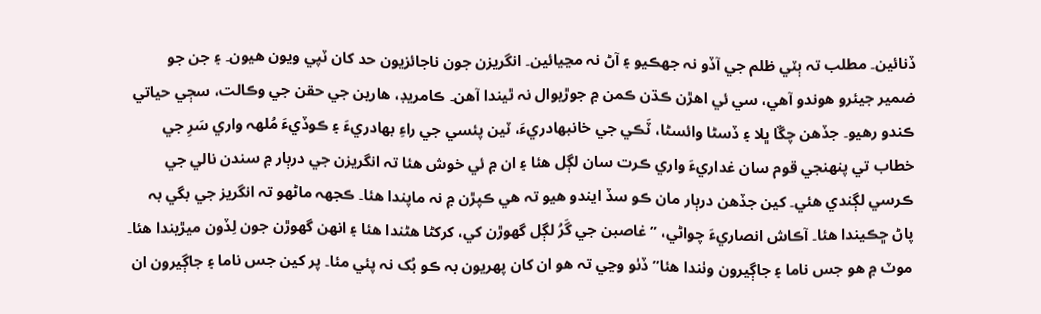ڏنائين۔ مطلب تہ ٻٽي ظلم جي آڏو نہ جهڪيو ۽ آڻ نہ مڃيائين۔ انگريزن جون ناجائزيون حد کان ٽپي ويون ھيون۔ ۽ جن جو ضمير جيئرو ھوندو آھي، سي ئي اھڙن ڪڌن ڪمن ۾ جوڙيوال نہ ٿيندا آھن۔ ڪامريڊ، ھارين جي حقن جي وڪالت، سڄي حياتي ڪندو رھيو۔ جڏھن چڱا ڀلا ۽ ڏسڻا وائسڻا، ٽَڪي جي خانبھادريءَ، ٽين پئسي جي راءِ بھادريءَ ۽ ڪوڏيءَ مُلهہ واري سَرِ جي خطاب تي پنھنجي قوم سان غداريءَ واري ڪرت سان لڳل ھئا ۽ ان ۾ ئي خوش ھئا تہ انگريزن جي درٻار ۾ سندن نالي جي ڪرسي لڳندي ھئي۔ کين جڏھن درٻار مان ڪو سڏ ايندو ھيو تہ ھي ڪپڙن ۾ نہ ماپندا ھئا۔ ڪجهہ ماٹھو تہ انگریز جي بگي بہ پاڻ ڇڪيندا ھئا۔ آڪاش انصاريءَ چواڻي، ” غاصبن جي گَرُ لڳل گهوڙن کي، کرکڻا ھڻندا ھئا ۽ انھن گهوڙن جون لِڏون ميڙيندا ھئا۔ موٽ ۾ ھو جس ناما ۽ جاڳيرون وٺندا ھئا” ڏٺو وڃي تہ ھو ان کان پھريون بہ ڪو بُک نہ پئي مئا۔ پر کين جس ناما ۽ جاڳيرون ان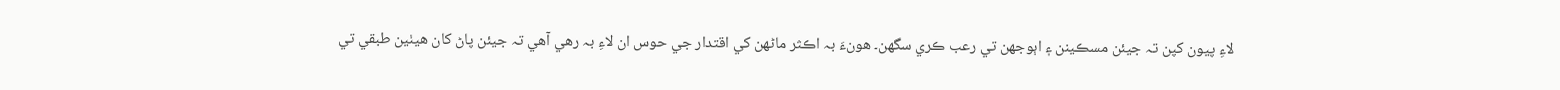لاءِ پيون کپن تہ جیئن مسڪينن ۽ اٻوجهن تي رعب ڪري سگهن۔ ھونءَ بہ اڪثر ماڻھن کي اقتدار جي حوس ان لاءِ بہ رھي آھي تہ جيئن پاڻ کان ھيٺين طبقي تي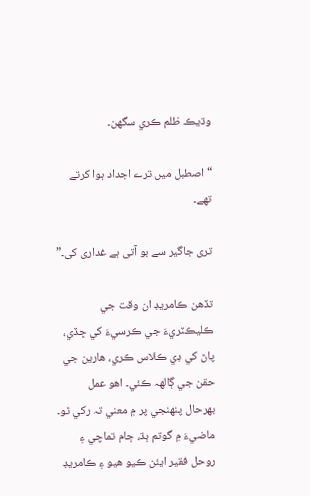وڌيڪ ظلم ڪري سگهن۔

“اصطبل ميں ترے اجداد ہوا کرتے تھے۔

تری جاگیر سے بو آتی ہے غداری کی۔”

تڏھن ڪامريڊ ان وقت جي ڪليڪٽريءَ جي ڪرسيءَ کي ڇڏي، پاڻ کي ڊي ڪلاس ڪري، ھارين جي حقن جي ڳالهہ ڪئي۔ اھو عمل بھرحال پنھنجي پر ۾ معني تہ رکي ٿو۔ ماضيءَ ۾ گوتم ٻڌ، ڄام تماچي ۽ روحل فقير ايئن ڪيو ھيو ۽ ڪامريڊ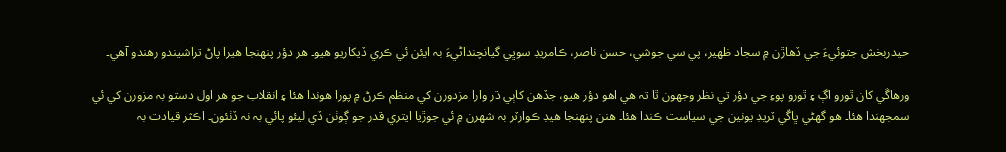حيدربخش جتوئيءَ جي ڏھاڙن ۾ سجاد ظھير، پي سي جوشي، حسن ناصر، ڪامريڊ سوڀي گيانچنداڻيءَ بہ ايئن ئي ڪري ڏيکاريو ھيو۔ ھر دؤر پنھنجا ھيرا پاڻ تراشيندو رھندو آھي۔

ورھاڱي کان ٿورو اڳ ۽ ٿورو پوءِ جي دؤر تي نظر وجهون ٿا تہ ھي اھو دؤر ھيو، جڏھن کاٻي ڌر وارا مزدورن کي منظم ڪرڻ ۾ پورا ھوندا ھئا ۽ انقلاب جو ھر اول دستو بہ مزورن کي ئي سمجهندا ھئا۔ ھو گهڻي ڀاڱي ٽريڊ يونين جي سياست ڪندا ھئا۔ ھنن پنھنجا ھيڊ ڪوارٽر بہ شھرن ۾ ئي جوڙيا ايتري قدر جو ڳوٺن ڏي ليئو پائي بہ نہ ڏٺئون۔ اڪثر قيادت بہ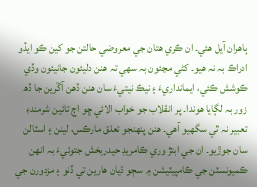ٻاھران آيل ھئي۔ ان ڪري ھتان جي معروضي حالتن جو کین ڪو ايڏو ادراڪ بہ نہ ھيو۔ کڻي مڃئون بہ سھي تہ ھنن دليئون جانيئون وڏي ڪوشش ڪئي، ايمانداريءَ ۽ نيڪ نيتيءَ سان ھنن ڏھن آڱرين جا ڏھ زور بہ لڳايا ھوندا۔ پر انقلاب جو خواب الائي ڇو اڄ تائين شرمندءِ تعبير نہ ٿي سگهيو آھي۔ ھنن پنھنجو تعلق مارڪس، لينن ۽ اسٽالن سان جوڙيو۔ ان جي ابتڙ وري ڪامريڊ حيدربخش جتوئيءَ بہ انھن ڪميونسٽن جي ڪامپيٽيشن ۾ سڄو ڌيان ھارين تي ڏنو ۽ مزدورن جي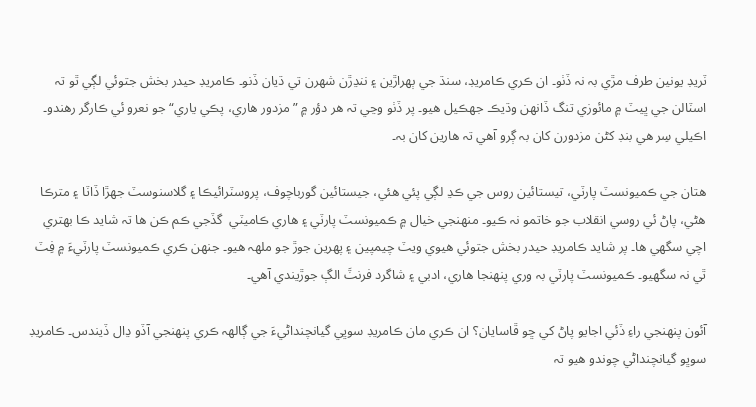ٽريڊ يونين طرف مڙي بہ نہ ڏٺو۔ ان ڪري ڪامريڊ، سنڌ جي ٻھراڙين ۽ ننڍڙن شھرن تي ڌيان ڏنو۔ ڪامريڊ حيدر بخش جتوئي لڳي ٿو تہ اسٽالن جي ڀيٽ ۾ مائوزي تنگ ڏانھن وڌيڪ جهڪيل ھيو۔ پر ڏٺو وڃي تہ ھر دؤر ۾ ”مزدور ھاري، پڪي ياري“ جو نعرو ئي ڪارگر رھندو۔ اڪيلي سِر ھي بنڊ کڻن مزدورن کان بہ ڳرو آھي تہ ھارين کان بہ۔

ھتان جي ڪميونسٽ پارٽي، تيستائين روس جي ڪڍ لڳي پئي ھئي، جيستائين گورباچوف، پروسٽرائيڪا ۽ گلاسنوسٽ جھڙا ڏاٽا ۽ مترڪا ھڻي، پاڻ ئي روسي انقلاب جو خاتمو نہ ڪيو۔ منھنجي خيال ۾ ڪميونسٽ پارٽي ۽ ھاري ڪاميٽي  گڏجي ڪم ڪن ھا تہ شاید ڪا بھتري اچي سگهي ھا۔ پر شايد ڪامريڊ حيدر بخش جتوئي ھيوي ويٽ چيمپين ۽ پھرين جوڙ جو ملهہ ھيو۔ جنھن ڪري ڪميونسٽ پارٽيءَ ۾ فِٽ ٿي نہ سگهيو۔ ڪميونسٽ پارٽي بہ وري پنھنجا ھاري، ادبي ۽ شاگرد فرنٽَ الڳ جوڙيندي آھي۔

آئون پنھنجي راءِ ڏئي اجايو پاڻ کي ڇو ڦاسايان؟ ان ڪري مان ڪامريڊ سوڀي گيانچنداڻيءَ جي ڳالهہ ڪري پنھنجي آڏو ڍال ڏيندس۔ ڪامريڊ سوڀو گيانچنداڻي چوندو ھيو تہ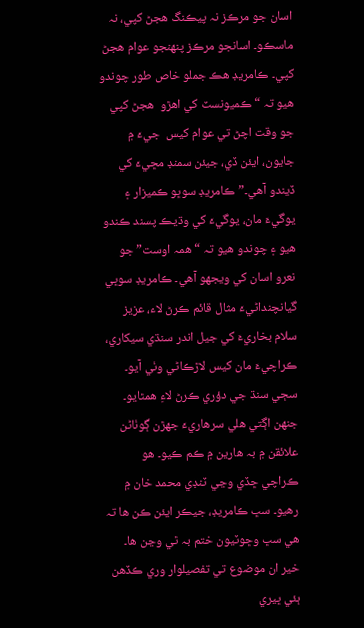اسان جو مرڪز نہ پيڪنگ ھجڻ کپي، نہ ماسڪو۔ اسانجو مرڪز پنھنجو عوام ھجڻ کپي۔ ڪامريڊ ھڪ جملو خاص طور چوندو ھيو تہ “ڪميونسٽ کي اھڙو  ھجڻ کپي جو وقت اچڻ تي عوام کيس  جيءَ ۾ جايون، ايئن ڏي، جيئن سمنڊ مڇيءَ کي ڏيندو آھي۔” ڪامريڊ سوڀو ڪميزار ۽ يوگيءَ مان، يوگيءَ کي وڌيڪ پسند ڪندو ھيو ۽ چوندو ھيو تہ “ھمہ اوست” جو نعرو اسان کي ويجهو آھي۔ ڪامريڊ سوڀي گيانچنداڻيءَ مثال قائم ڪرڻ لاء، عزيز سلام بخاريءَ کي جيل اندر سنڌي سيکاري، ڪراچيءَ مان کيس لاڙڪاڻي وٺي آيو۔ سڄي سنڌ جي دؤري ڪرڻ لاءِ ھمٿايو۔ جنھن اڳتي ھلي سرھاريءَ جھڙن ڳوٺاڻن علائقن ۾ بہ ھارين ۾ ڪم ڪيو۔ ھو ڪراچي ڇڏي وڃي ٽنڊي محمد خان ۾ رھيو۔ سڀ ڪامريڊ، جيڪر ايئن ڪن ھا تہ ھي سڀ وڇوٽيون ختم بہ ٿي وڃن ھا۔ خير ان موضوع تي تفصيلوار وري ڪڏھن ٻئي ڀيري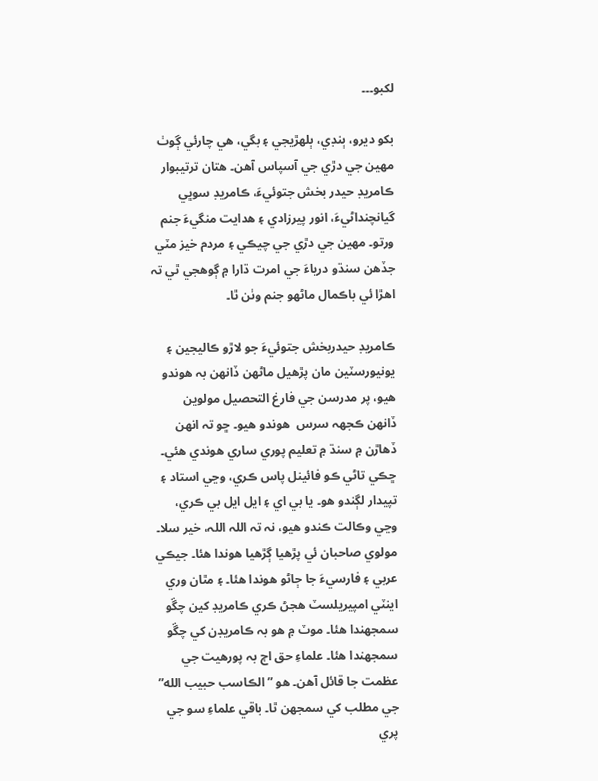لکبو۔۔۔

بکو ديرو، ٻنڊي، ٻلھڙيجي ۽ بگي، ھي چارئي ڳوٺ مھين جي دڙي جي آسپاس آھن۔ ھتان ترتيبوار ڪامريڊ حيدر بخش جتوئيءَ، ڪامريڊ سوڀي گيانچنداڻيءَ، انور پيرزادي ۽ ھدايت منگيءَ جنم ورتو۔ مھين جي دڙي جي چيڪي ۽ مردم خيز مٽي جڏھن سنڌو درياءَ جي امرت ڌارا ۾ ڳوھجي ٿي تہ اھڙا ئي باڪمال ماڻھو جنم وٺن ٿا۔

ڪامريڊ حيدربخش جتوئيءَ جو لاڙو ڪاليجين ۽ يونيورسٽين مان پڙھيل ماڻھن ڏانھن بہ ھوندو ھيو، پر مدرسن جي فارغ التحصيل مولوين ڏانھن ڪجهہ سرس  ھوندو ھيو۔ ڇو تہ انھن ڏھاڙن ۾ سنڌ ۾ تعليم پوري ساري ھوندي ھئي۔ ڇڪي تاڻي ڪو فائينل پاس ڪري، وڃي استاد ۽ تپيدار لڳندو ھو۔ يا بي اي ۽ ايل ايل بي ڪري، وڃي وڪالت ڪندو ھيو، نہ تہ اللہ اللہ، خیر سلا۔ مولوي صاحبان ئي پڙھيا ڳڙھيا ھوندا ھئا۔ جيڪي عربي ۽ فارسيءَ جا ڄاڻو ھوندا ھئا۔ ۽ مٿان وري اينٽي امپيريلسٽ ھجڻ ڪري ڪامريڊ کين چڱو سمجهندا ھئا۔ موٽ ۾ ھو بہ ڪامريڊن کي چڱو سمجهندا ھئا۔ علماءِ حق اڄ بہ پورھيت جي عظمت جا قائل آھن۔ ھو ”الڪاسب حبيب الله” جي مطلب کي سمجهن ٿا۔ باقي علماءِ سو جي پري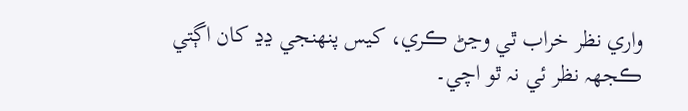واري نظر خراب ٿي وڃڻ ڪري، کيس پنھنجي ڍڍ کان اڳتي ڪجهہ نظر ئي نہ ٿو اچي۔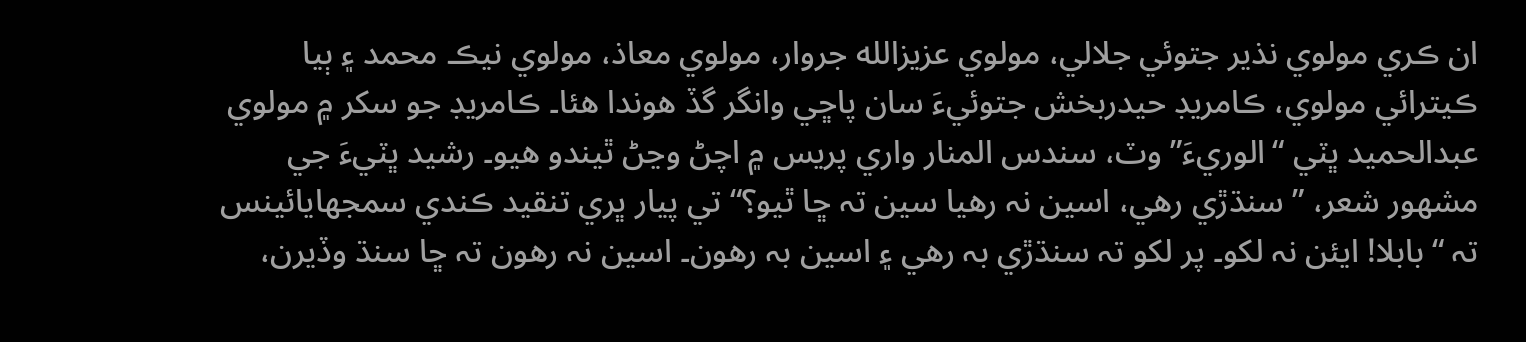ان ڪري مولوي نذير جتوئي جلالي، مولوي عزيزالله جروار، مولوي معاذ، مولوي نيڪ محمد ۽ ٻيا ڪيترائي مولوي، ڪامريڊ حيدربخش جتوئيءَ سان پاڇي وانگر گڏ ھوندا ھئا۔ ڪامريڊ جو سکر ۾ مولوي عبدالحميد ڀٽي “الوريءَ” وٽ، سندس المنار واري پريس ۾ اچڻ وڃڻ ٿيندو ھيو۔ رشيد ڀٽيءَ جي مشھور شعر، ” سنڌڙي رھي، اسين نہ رھیا سین تہ ڇا ٿيو؟“ تي پيار ڀري تنقيد ڪندي سمجهايائينس تہ “بابلا! ايئن نہ لکو۔ پر لکو تہ سنڌڙي بہ رھي ۽ اسين بہ رھون۔ اسين نہ رھون تہ ڇا سنڌ وڏيرن،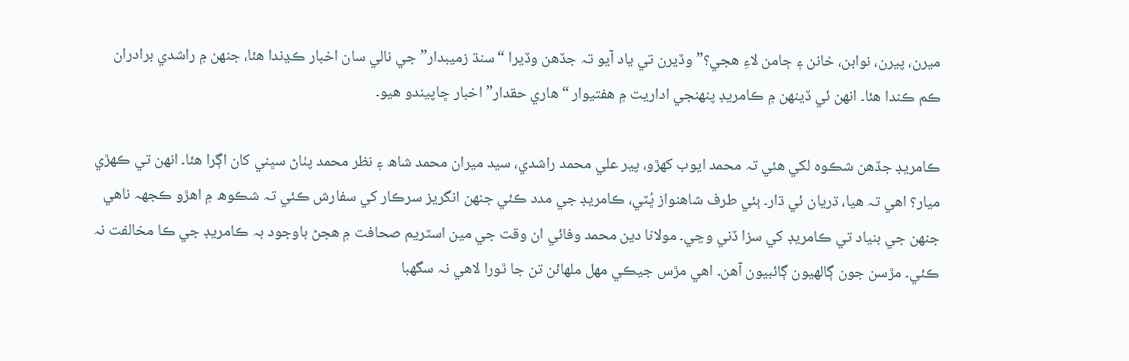ميرن، پيرن، نوابن، خانن ۽ ڄامن لاءِ ھجي؟” وڏيرن تي ياد آيو تہ جڏھن وڏيرا “سنڌ زميبدار” جي نالي سان اخبار ڪڍندا ھئا، جنھن ۾ راشدي برادران ڪم ڪندا ھئا۔ انھن ئي ڏينھن ۾ ڪامريڊ پنھنجي اداريت ۾ ھفتيوار “ھاري حقدار” اخبار ڇاپيندو ھیو۔

ڪامريڊ جڏھن شڪوه لکي ھئي تہ محمد ایوب کھڙو، پير علي محمد راشدي، سيد ميران محمد شاھ ۽ نظر محمد پٺاڻ سڀني کان اڳرا ھئا۔ انھن تي ڪھڙي ميار؟ اھي تہ ھيا، ڌريان ئي ڌار۔ ٻئي طرف شاھنواز ڀُٽي، ڪامريڊ جي مدد ڪئي جنھن انگريز سرڪار کي سفارش ڪئي تہ شڪوھ ۾ اھڙو ڪجهہ ناھي جنھن جي بنياد تي ڪامريڊ کي سزا ڏني وڃي۔ مولانا دين محمد وفائي ان وقت جي مين اسٽريم صحافت ۾ ھجڻ باوجود بہ ڪامريڊ جي ڪا مخالفت نہ ڪئي۔ مڙسن جون ڳالهيون ڳائبيون آھن۔ اھي مڙس جيڪي مھل ملهائن تن جا ٿورا لاھي نہ سگهبا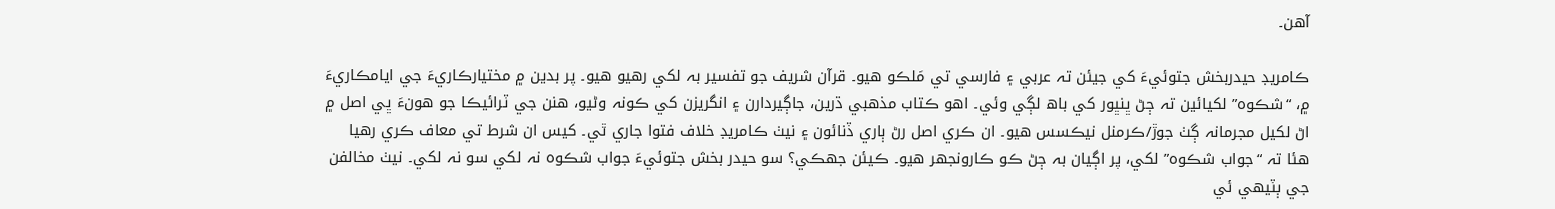آھن۔

ڪامريڊ حيدربخش جتوئيءَ کي جيئن تہ عربي ۽ فارسي تي مَلڪو ھيو۔ قرآن شريف جو تفسير بہ لکي رھيو ھيو۔ پر بدين ۾ مختيارڪاريءَ جي ايامڪاريءَ ۾، “شڪوه” لکيائين تہ ڄڻ ڀنڀور کي باھ لڳي وئي۔ اھو ڪتاب مذھبي ڌرين، جاڳيردارن ۽ انگريزن کي ڪونہ وڻيو، ھنن جي ٽرائيڪا جو ھونءَ ڀي اصل ۾ اڻ لکيل مجرمانہ ڳٺ جوڙ/ڪرمنل نيڪسس ھيو۔ ان ڪري اصل رڻ ٻاري ڏنائون ۽ نيٺ ڪامريڊ خلاف فتوا جاري ٿي۔ کيس ان شرط تي معاف ڪري رھيا ھئا تہ “جواب شڪوه” لکي، پر اڳيان بہ ڄڻ ڪو ڪارونجهر ھيو۔ ڪيئن جهڪي؟ سو حيدر بخش جتوئيءَ جواب شڪوه نہ لکي سو نہ لکي۔ نيٺ مخالفن جي ٻٽيھي ئي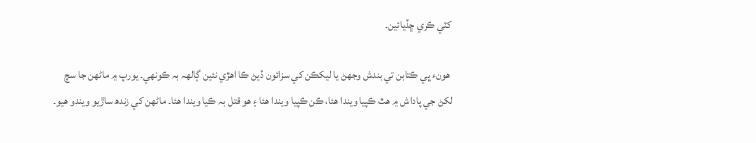کٽي ڪري ڇڏيائين۔

 ھونء ڀي ڪتابن تي بندش وجهڻ يا ليکڪن کي سزائون ڏيڻ ڪا اھڙي نئين ڳالهہ بہ ڪونھي۔ يورپ ۾ ماڻھن جا سچ لکڻ جي پاداش ۾ ھٿ ڪپيا ويندا ھئا، ڪن ڪپيا ويندا ھئا ۽ ھو قتل بہ ڪيا ويندا ھئا۔ ماڻھن کي زندھ ساڙيو ويندو ھيو۔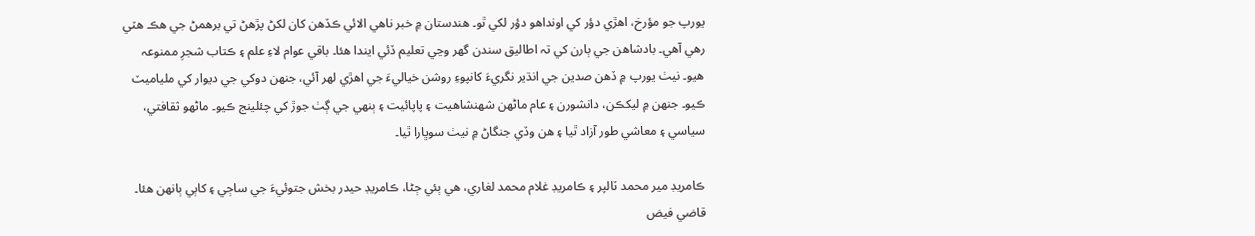يورپ جو مؤرخ، اھڙي دؤر کي اونداھو دؤر لکي ٿو۔ ھندستان ۾ خبر ناھي الائي ڪڏھن کان لکڻ پڙھڻ تي برھمڻ جي ھڪ ھٽي رھي آھي۔ بادشاھن جي ٻارن کي تہ اطاليق سندن گهر وڃي تعليم ڏئي ايندا ھئا۔ باقي عوام لاءِ علم ۽ ڪتاب شجرِ ممنوعہ ھیو۔ نيٺ يورپ ۾ ڏھن صدين جي انڌير نگريءَ کانپوءِ روشن خياليءَ جي اھڙي لھر آئي، جنھن دوکي جي ديوار کي ملياميٽ ڪيو۔ جنھن ۾ ليکڪن، دانشورن ۽ عام ماڻھن شھنشاھيت ۽ پاپائيت ۽ ٻنھي جي ڳٺ جوڙ کي چئلينج ڪيو۔ ماڻھو ثقافتي، سياسي ۽ معاشي طور آزاد ٿيا ۽ ھن وڏي جنگاڻ ۾ نيٺ سوڀارا ٿيا۔

ڪامريڊ مير محمد ٽالپر ۽ ڪامريڊ غلام محمد لغاري، ھي ٻئي ڄڻا، ڪامريڊ حيدر بخش جتوئيءَ جي ساڄي ۽ کاٻي ٻانھن ھئا۔ قاضي فيض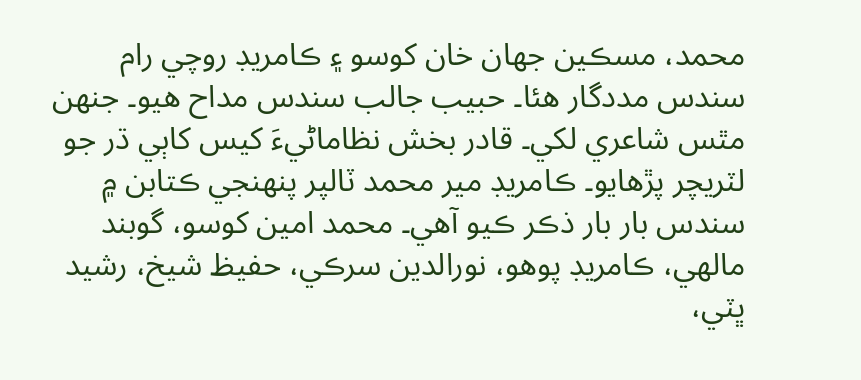محمد، مسڪين جھان خان کوسو ۽ ڪامريڊ روچي رام سندس مددگار ھئا۔ حبيب جالب سندس مداح ھيو۔ جنھن مٿس شاعري لکي۔ قادر بخش نظاماٹيءَ کيس کاٻي ڌر جو لٽريچر پڙھايو۔ ڪامريڊ مير محمد ٽالپر پنھنجي ڪتابن ۾ سندس بار بار ذڪر ڪيو آھي۔ محمد امين کوسو، گوبند مالھي، ڪامريڊ پوھو، نورالدين سرڪي، حفيظ شيخ، رشيد ڀٽي،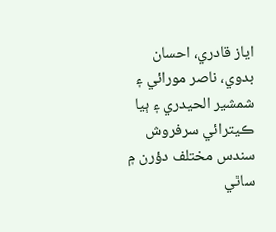اياز قادري، احسان بدوي، ناصر مورائي ۽ شمشير الحيدري ۽ ٻيا ڪيترائي سرفروش  سندس مختلف دؤرن ۾ ساٿي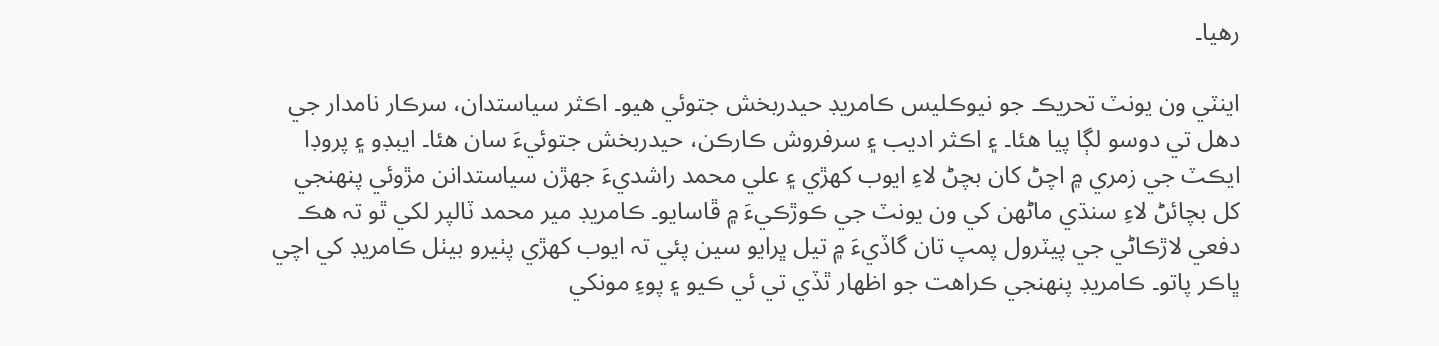رھيا۔

اينٽي ون يونٽ تحريڪ جو نيوڪليس ڪامريڊ حيدربخش جتوئي ھيو۔ اڪثر سياستدان، سرڪار نامدار جي دھل تي دوسو لڳا پيا ھئا۔ ۽ اڪثر اديب ۽ سرفروش ڪارڪن، حيدربخش جتوئيءَ سان ھئا۔ ايبڊو ۽ پروڊا ايڪٽ جي زمري ۾ اچڻ کان بچڻ لاءِ ايوب کھڙي ۽ علي محمد راشديءَ جھڙن سياستدانن مڙوئي پنھنجي کل بچائڻ لاءِ سنڌي ماڻھن کي ون يونٽ جي ڪوڙڪيءَ ۾ ڦاسايو۔ ڪامريڊ مير محمد ٽالپر لکي ٿو تہ ھڪ دفعي لاڙڪاڻي جي پيٽرول پمپ تان گاڏيءَ ۾ تيل ڀرايو سين پئي تہ ایوب کھڙي پٺيرو بيٺل ڪامريڊ کي اچي ڀاڪر پاتو۔ ڪامريڊ پنھنجي ڪراھت جو اظھار ٿڏي تي ئي ڪيو ۽ پوءِ مونکي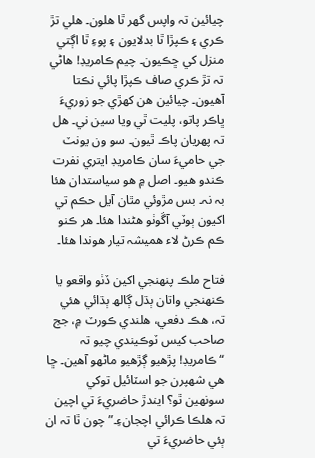چيائين تہ واپس گهر ٿا ھلون۔ ھلي تڙ ڪري ۽ ڪپڙا ٿا بدلايون ۽ پوءِ ٿا اڳتي منزل کي ڇڪيون۔ چيم ڪامريڊ! ھاڻي تہ تڙ ڪري صاف ڪپڙا پائي نڪتا آھيون۔ چيائين ھن کھڙي جو زوريءَ ڀاڪر پاتو، پليت ٿي ويا سين ني۔ ھل تہ پھریان پاڪ ٿيون۔ سو ون يونٽ جي حاميءَ سان ڪامريڊ ايتري نفرت ڪندو ھيو۔ اصل ۾ ھو سياستدان ھئا بہ نہ۔ بس مڙوئي مٿان آيل حڪم تي اکيون ٻوٽي آڱوٺو ھڻندا ھئا۔ ھر ڪنو ڪم ڪرڻ لاء ھميشہ تیار ھوندا ھئا۔

فتاح ملڪ پنھنجي اکين ڏٺو واقعو يا ڪنھنجي واتان ٻڌل ڳالھ ٻڌائي ھئي تہ، ھڪ دفعي، ھلندي ڪورٽ ۾، جج صاحب کيس ٽوڪيندي چيو تہ “ڪامريڊ! پڙھيو ڳڙھيو ماڻھو آھين۔ ڇا ھي شھپرن جو اسٽائيل توکي سونھين ٿو؟ ايندڙ حاضريءَ تي اچين تہ ھلڪا ڪرائي اچجانءِ۔” چون ٿا تہ ان ٻئي حاضريءَ تي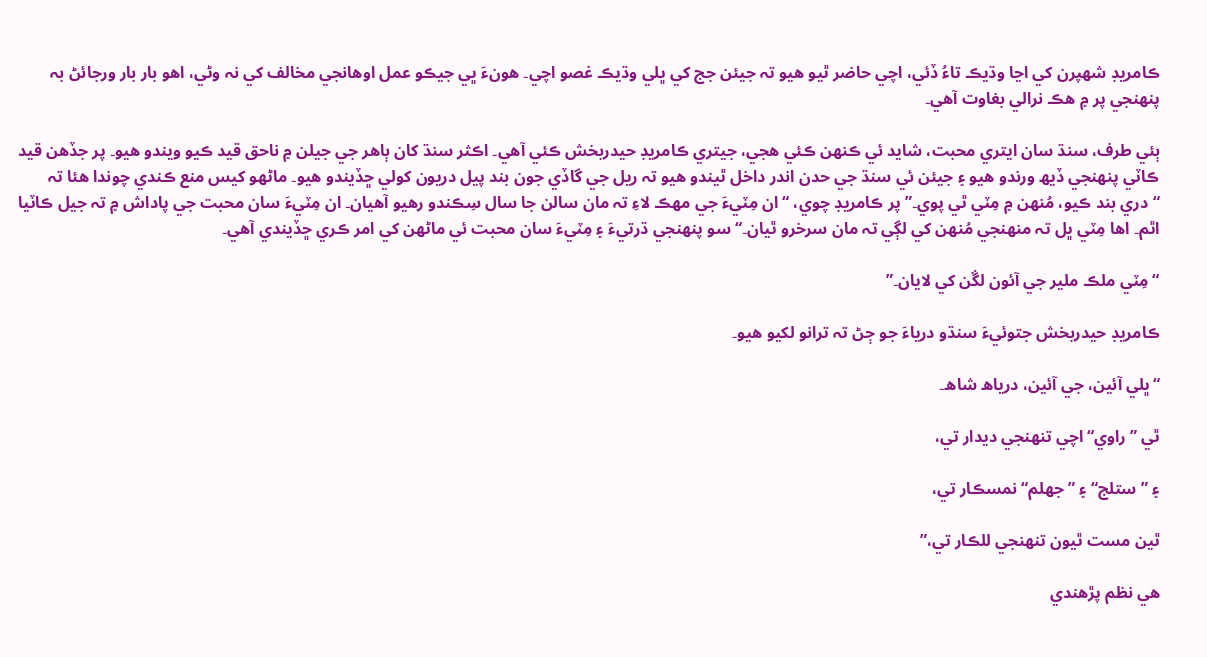ڪامريڊ شھپرن کي اڃا وڌيڪ تاءُ ڏئي، اچي حاضر ٿيو ھيو تہ جیئن جج کي ڀلي وڌيڪ غصو اچي۔ ھونءَ ڀي جيڪو عمل اوھانجي مخالف کي نہ وٹي، اھو بار بار ورجائڻ بہ پنھنجي پر ۾ ھڪ نرالي بغاوت آھي۔

ٻئي طرف، سنڌ سان ايتري محبت، شايد ئي ڪنھن ڪئي ھجي، جيتري ڪامريڊ حيدربخش ڪئي آھي۔ اڪثر سنڌ کان ٻاھر جي جيلن ۾ ناحق قيد ڪيو ويندو ھيو۔ پر جڏھن قيد ڪاٽي پنھنجي ڏيھ ورندو ھيو ۽ جيئن ئي سنڌ جي حدن اندر داخل ٿيندو ھيو تہ ریل جي گاڏي جون بند پيل دريون کولي ڇڏيندو ھيو۔ ماڻھو کيس منع ڪندي چوندا ھئا تہ “دري بند ڪيو، مُنھن ۾ مِٽي ٿي پوي۔” پر ڪامريڊ چوي، “ان مِٽيءَ جي مھڪ لاءِ تہ مان سالن جا سال سِڪندو رھيو آھيان۔ ان مِٽيءَ سان محبت جي پاداش ۾ تہ جیل ڪاٽيا اٿم۔ اھا مِٽي ڀل تہ منھنجي مُنھن کي لڳي تہ مان سرخرو ٿيان۔“ سو پنھنجي ڌرتيءَ ۽ مِٽيءَ سان محبت ئي ماڻھن کي امر ڪري ڇڏيندي آھي۔

“مِٽي ملڪ ملير جي آئون لڱن کي لايان۔”

ڪامريڊ حيدربخش جتوئيءَ سنڌو درياءَ جو ڄڻ تہ ترانو لکیو ھیو۔

“ڀلي آئين، جي آئين، درياھ شاھ۔

ٿي ”راوي“ اچي تنهنجي ديدار تي،

۽ ”ستلج“ ۽ ”جهلم“ نمسڪار تي،

ٿين مست ٿيون تنهنجي للڪار تي،”

ھي نظم پڙھندي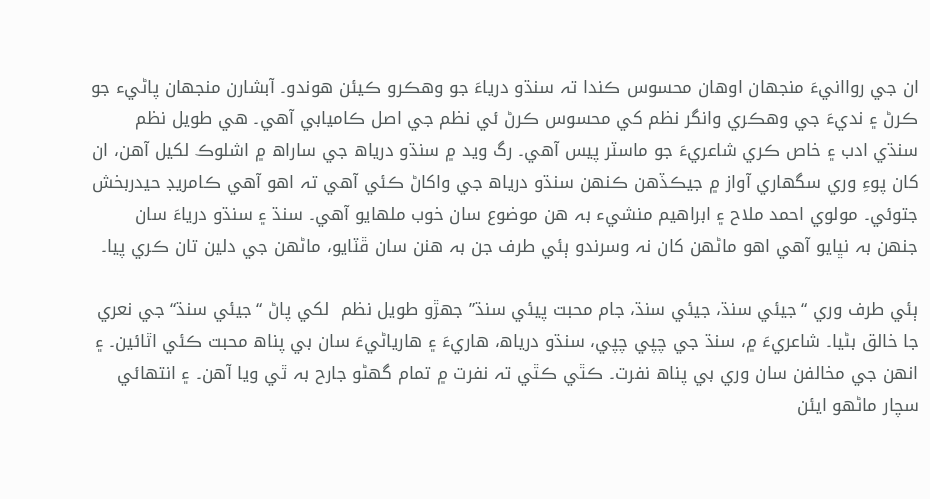ان جي رواانيءَ منجهان اوھان محسوس ڪندا تہ سنڌو درياءَ جو وھڪرو ڪيئن ھوندو۔ آبشارن منجهان پاڻيء جو ڪرڻ ۽ نديءَ جي وھڪري وانگر نظم کي محسوس ڪرڻ ئي نظم جي اصل ڪاميابي آھي۔ ھي طويل نظم سنڌي ادب ۽ خاص ڪري شاعريءَ جو ماسٽر پيس آھي۔ رگ ويد ۾ سنڌو درياھ جي ساراھ ۾ اشلوڪ لکيل آھن، ان کان پوءِ وري سگهاري آواز ۾ جيڪڏھن ڪنھن سنڌو درياھ جي واکاڻ ڪئي آھي تہ اھو آھي ڪامريڊ حيدربخش جتوئي۔ مولوي احمد ملاح ۽ ابراھيم منشيء بہ ھن موضوع سان خوب ملھايو آھي۔ سنڌ ۽ سنڌو درياءَ سان جنھن بہ نڀايو آھي اھو ماڻھن کان نہ وسرندو ٻئي طرف جن بہ ھنن سان ڦٽايو، ماڻھن جي دلين تان ڪري پيا۔

ٻئي طرف وري “جيئي سنڌ، جيئي سنڌ، جام محبت پيئي سنڌ” جھڙو طويل نظم  لکي پاڻ “جيئي سنڌ“ جي نعري جا خالق بڻيا۔ شاعريءَ ۾، سنڌ جي چپي چپي، سنڌو درياھ، ھاريءَ ۽ ھارياڻيءَ سان بي پناھ محبت ڪئي اٿائين۔ ۽ انھن جي مخالفن سان وري بي پناھ نفرت۔ ڪٿي ڪٿي تہ نفرت ۾ تمام گهڻو جارح بہ ٿي ويا آھن۔ ۽ انتھائي سچار ماڻھو ايئن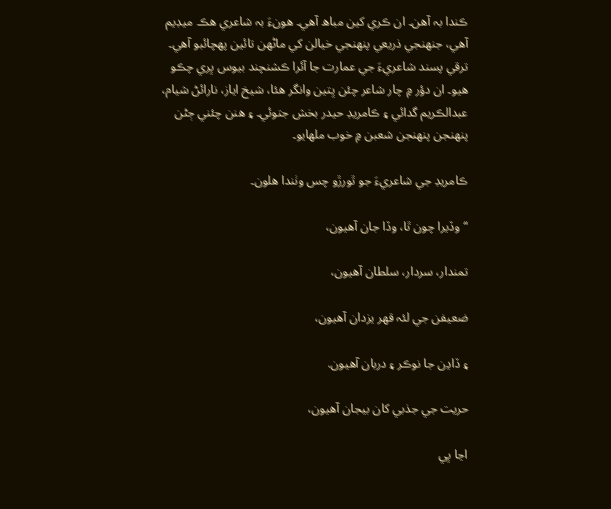ڪندا بہ آھن۔ ان ڪري کين مباھ آھي۔ ھونءَ بہ شاعري ھڪ ميڊيم آھي، جنھنجي ذريعي پنھنجي خيالن کي ماڻھن تائين پھچائبو آھي۔ ترقي پسند شاعريءَ جي عمارت جا آئرا ڪشنچند بيوس ڀري چڪو ھيو۔ ان دؤر ۾ چار شاعر چئن ڀتين وانگر ھئا، شيخ اياز، نارائڻ شيام، عبدالڪريم گدائي ۽ ڪامريڊ حيدر بخش جتوئي۔ ۽ ھنن چئني ڄڻن پنھنجن پنھنجن شعبن ۾ خوب ملھايو۔

ڪامريڊ جي شاعريءَ جو ٿورڙو چس وٺندا ھلون۔

“وڏيرا چون ٿا، وڏا جان آهيون،

تمندار، سردار، سلطان آهيون،

ضعيفن جي لئہ قھر يزدان آهيون،

۽ ڏاڍن جا نوڪر ۽ دربان آهيون.

حريت جي جذبي کان بيجان آهيون،

اڃا ڀي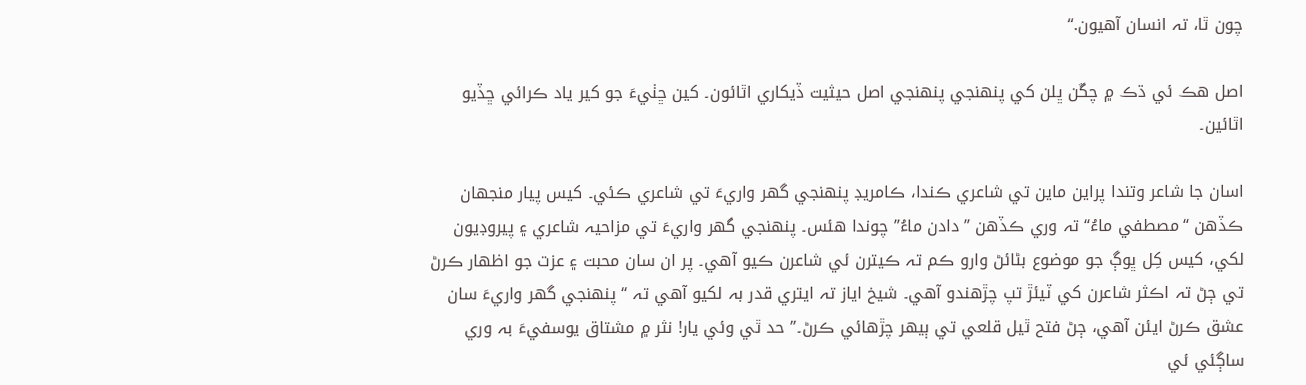چون ٿا، تہ انسان آهيون.“

اصل ھڪ ئي ڌڪ ۾ چڱن ڀلن کي پنھنجي پنھنجي اصل حيثيت ڏيکاري اٿائون۔ کين ڇٺيءَ جو کير ياد ڪرائي ڇڏيو اٿائين۔

اسان جا شاعر وتندا پراين ماين تي شاعري ڪندا، ڪامريڊ پنھنجي گهر واريءَ تي شاعري ڪئي۔ کيس پيار منجهان ڪڏھن “مصطفي ماءُ“ تہ وري ڪڏھن ”دادن ماءُ” چوندا ھئس۔ پنھنجي گهر واريءَ تي مزاحيہ شاعري ۽ پيروڊيون لکي، کيس کِل ڀوڳ جو موضوع بڻائڻ وارو ڪم تہ ڪيترن ئي شاعرن ڪيو آھي۔ پر ان سان محبت ۽ عزت جو اظھار ڪرڻ تي ڄڻ تہ اڪثر شاعرن کي ٽيئڙ تپ چڙھندو آھي۔ شيخ اياز تہ ایتري قدر بہ لکیو آھي تہ “پنھنجي گهر واريءَ سان عشق ڪرڻ ايئن آھي، ڄڻ فتح ٿيل قلعي تي ٻيھر چڙھائي ڪرڻ۔” حد ٿي وئي يار! نثر ۾ مشتاق يوسفيءَ بہ وري ساڳئي ئي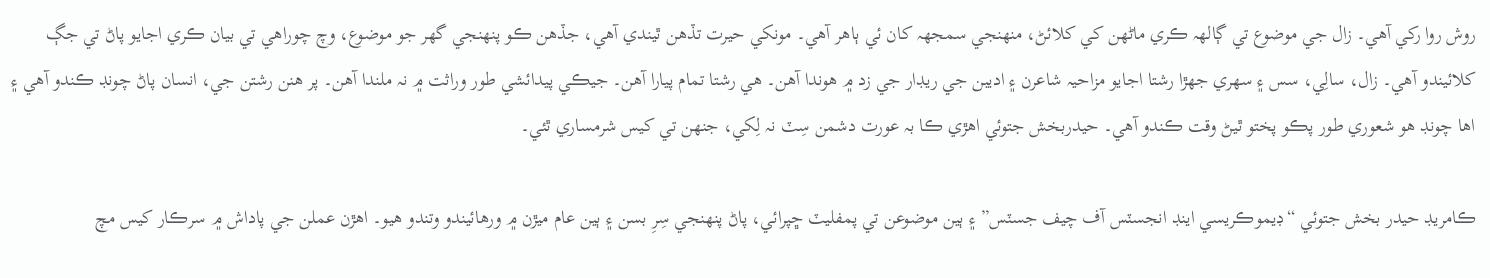روش روا رکي آھي۔ زال جي موضوع تي ڳالهہ ڪري ماڻھن کي کلائڻ، منھنجي سمجهہ کان ئي ٻاھر آھي۔ مونکي حيرت تڏھن ٿيندي آھي، جڏھن ڪو پنھنجي گهر جو موضوع، وچ چوراھي تي بيان ڪري اجايو پاڻ تي جڳ کلائيندو آھي۔ زال، سالِي، سس ۽ سھري جھڙا رشتا اجايو مزاحيہ شاعرن ۽ اديبن جي ريڊار جي زد ۾ ھوندا آھن۔ ھي رشتا تمام پيارا آھن۔ جيڪي پيدائشي طور وراثت ۾ نہ ملندا آھن۔ پر ھنن رشتن جي، انسان پاڻ چونڊ ڪندو آھي ۽ اھا چونڊ ھو شعوري طور پڪو پختو ٿيڻ وقت ڪندو آھي۔ حيدربخش جتوئي اھڙي ڪا بہ عورت دشمن سِٽ نہ لِکي، جنھن تي کيس شرمساري ٿئي۔

ڪامريڊ حيدر بخش جتوئي “ڊيموڪريسي اينڊ انجسٽس آف چيف جسٽس” ۽ ٻين موضوعن تي پمفليٽ ڇپرائي، پاڻ پنھنجي سِرِ بسن ۽ ٻين عام ميڙن ۾ ورھائيندو وتندو ھيو۔ اھڙن عملن جي پاداش ۾ سرڪار کيس مچ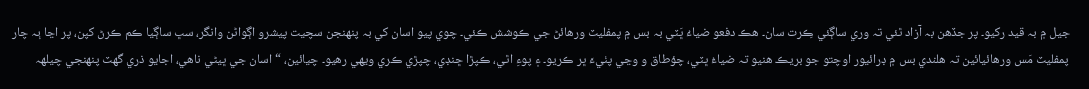جيل ۾ بہ قيد رکیو۔ پر جڏھن بہ آزاد ٿئي تہ وري ساڳئي ڪِرت سان۔ ھڪ دفعو ضياءُ ڀَٽي بہ بس ۾ پمفليٽ ورھائڻ جي ڪوشش ڪئي۔ چوي پيو اسان کي بہ پنھنجن سچيت پیشرو اڳواڻن وانگر، سڀ ساڳيا ڪم ڪرڻ کپن، پر اڃا ٻہ چار پمفليٽ مَس ورھائيائين تہ ھلندي بس ۾ ڊرائيور اوچتو جو بريڪ ھنيو تہ ضياءُ ڀٽي، چؤطاق و وڃي پٺيءَ ڀر ڪريو۔ ۽ پوءِ اٿي، ڪپڙا ڇنڊي، چپڙي ڪري ويھي رھيو۔ چيائين، “اسان جي ڀيڻي ناھي، اجايو ذري گهٽ پنھنجي چيلهہ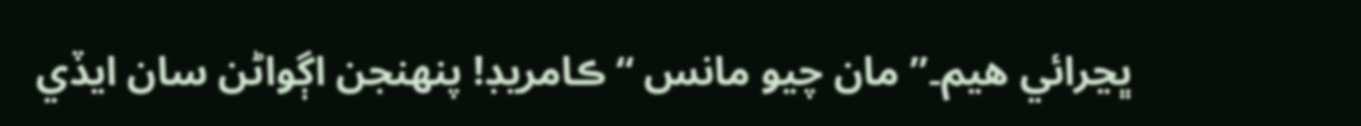ڀڃرائي ھيم۔” مان چيو مانس “ڪامريڊ! پنھنجن اڳواڻن سان ايڏي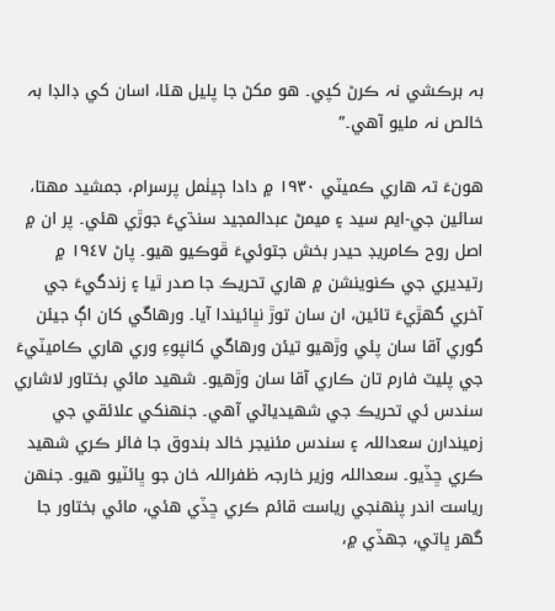بہ برڪشي نہ ڪرڻ کپي۔ ھو مکڻ جا پليل ھئا، اسان کي ڊالڊا بہ خالص نہ مليو آھي۔”

ھونءَ تہ ھاري ڪميٽي ١٩٣٠ ۾ دادا ڄيٺمل پرسرام، جمشيد مھتا، سائين جي-ايم سيد ۽ ميمڻ عبدالمجيد سنڌيءَ جوڙي ھئي۔ پر ان ۾ اصل روح ڪامريڊ حيدر بخش جتوئيءَ ڦوڪيو ھيو۔ پاڻ ١٩٤٧ ۾ رتيديري جي ڪنوينشن ۾ ھاري تحريڪ جا صدر ٿيا ۽ زندگيءَ جي آخري گهڙيءَ تائين، ان سان توڙ نڀائيندا آيا۔ ورھاڱي کان اڳ جيئن گوري آقا سان پئي وڙھيو تيئن ورھاڱي کانپوءِ وري ھاري ڪاميٽيءَ جي پليٽ فارم تان ڪاري آقا سان وڙھيو۔ شھيد مائي بختاور لاشاري سندس ئي تحريڪ جي شھيدياڻي آھي۔ جنھنکي علائقي جي زميندارن سعداللہ ۽ سندس مئنيجر خالد بندوق جا فائر ڪري شھيد ڪري ڇڏيو۔ سعداللہ وزير خارجہ ظفراللہ خان جو ڀائٽيو ھیو۔ جنھن رياست اندر پنھنجي رياست قائم ڪري ڇڏي ھئي، مائي بختاور جا گهر ڀاتي، جهڏي ۾،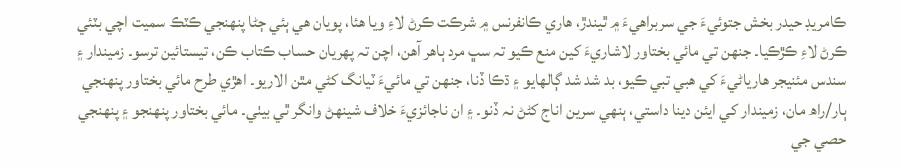ڪامريڊ حيدر بخش جتوئيءَ جي سربراھيءَ ۾ ٿيندڙ، ھاري ڪانفرنس ۾ شرڪت ڪرڻ لاءِ ويا ھئا، پويان ھي ٻئي ڄڻا پنھنجي ڪٽڪ سميت اچي بٽئي ڪرڻ لاءِ ڪڙڪيا۔ جنھن تي مائي بختاور لاشاريءَ کين منع ڪيو تہ سڀ مرد ٻاھر آھن، اچن تہ پھريان حساب ڪتاب ڪن، تيستائين ترسو۔ زميندار ۽ سندس مئنيجر ھارياڻيءَ کي ھبي تبي ڪيو، بد شد شد ڳالھايو ۽ ڌڪا ڏنا، جنھن تي مائيءَ ٽيانگ کڻي مٿن الاريو۔ اھڙي طرح مائي بختاور پنھنجي ٻار/راھ مان، زميندار کي ايئن دينا داستي، ٻنھي سرين اناج کڻڻ نہ ڏنو۔ ۽ ان ناجائزيءَ خلاف شينھڻ وانگر ٿي بيٺي۔ مائي بختاور پنھنجو ۽ پنھنجي حصي جي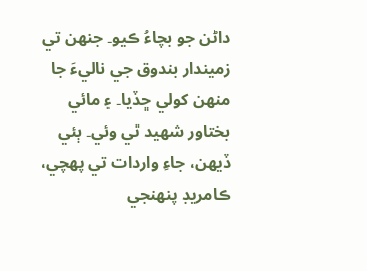داڻن جو بچاءُ ڪيو۔ جنھن تي زميندار بندوق جي ناليءَ جا منھن کولي ڇڏيا۔ ۽ مائي بختاور شھيد ٿي وئي۔ ٻئي ڏيھن، جاءِ واردات تي پھچي، ڪامريڊ پنھنجي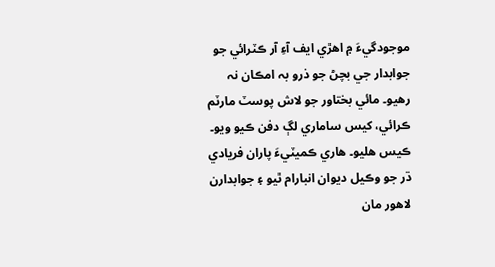موجودگيءَ ۾ اھڙي ايف آءِ آر ڪٽرائي جو جوابدار جي بچڻ جو ذرو بہ امڪان نہ رھیو۔ مائي بختاور جو لاش پوسٽ مارٽم ڪرائي، کيس ساماري لڳ دفن ڪيو ويو۔ ڪيس ھليو۔ ھاري ڪميٽيءَ پاران فريادي ڌر جو وڪيل ديوان انبارام ٿيو ۽ جوابدارن لاھور مان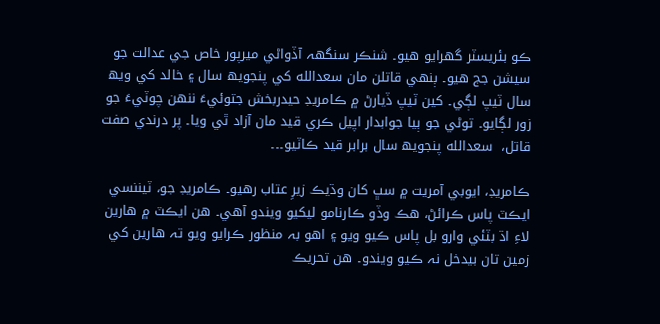ڪو بئريسٽر گهرايو ھيو۔ شنڪر سنگهہ آڏواڻي ميرپور خاص جي عدالت جو سيشن جج ھيو۔ ٻنھي قاتلن مان سعدالله کي پنجويھ سال ۽ خالد کي ويھ سال ٽيپ لڳي۔ کين ٽيپ ڏيارڻ ۾ ڪامريڊ حيدربخش جتوئيءَ ننھن چوٽيءَ جو زور لڳايو۔ توڻي جو ٻيا جوابدار اپيل ڪري قيد مان آزاد ٿي ويا۔ پر درندي صفت قاتل،  سعدالله پنجويھ سال برابر قيد ڪاٽيو۔۔۔

ڪامريڊ، ايوبي آمريت ۾ سڀ کان وڌيڪ زيرِ عتاب رھيو۔ ڪامريڊ جو، ٽيننسي ايڪٽ پاس ڪرائڻ، ھڪ وڏو ڪارنامو ليکيو ويندو آھي۔ ھن ايڪٽ ۾ ھارين لاءِ اڌ بٽئي وارو بل پاس ڪيو ويو ۽ اھو بہ منظور ڪرايو ويو تہ ھارين کي زمين تان بيدخل نہ ڪيو ويندو۔ ھن تحريڪ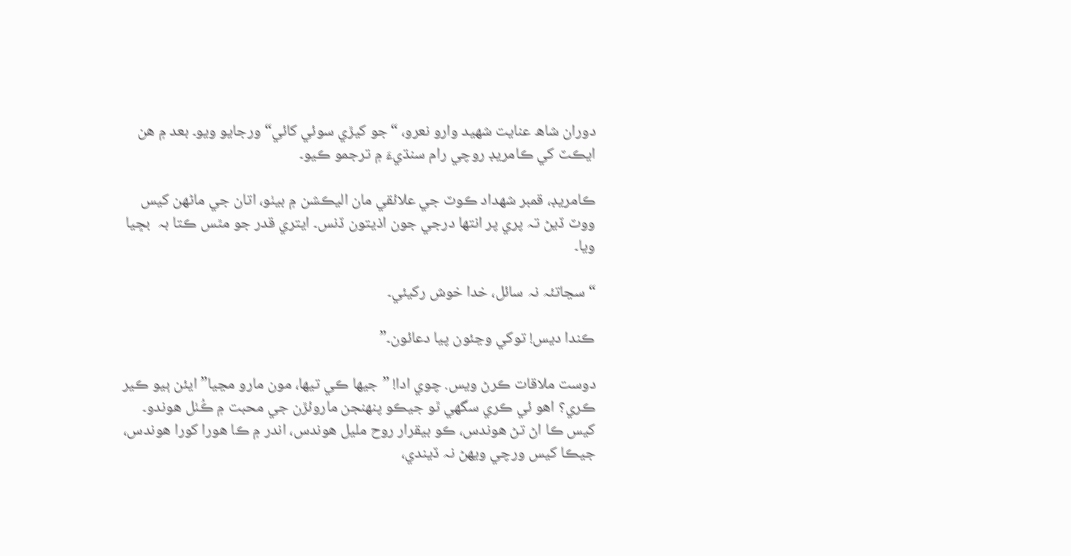دوران شاھ عنايت شھيد وارو نعرو، “جو کيڙي سوئي کائي“ ورجايو ويو۔ بعد ۾ ھن ايڪٽ کي ڪامريڊ روچي رام سنڌيءَ ۾ ترجمو ڪيو۔

ڪامريڊ، قمبر شھداد ڪوٽ جي علائقي مان اليڪشن ۾ بيٺو، اتان جي ماڻھن کيس ووٽ ڏيڻ تہ پري پر انتھا درجي جون اذيتون ڏنس۔ ايتري قدر جو مٿس ڪتا بہ  بڇيا ويا۔

“سڃاتئہ نہ سائل، خدا خوش رکيئي۔

ڪندا ديس! توکي وڃئون پيا دعائون۔”

دوست ملاقات ڪرڻ ويس. چوي ادا! ”جيھا ڪي تيھا، مون مارو مڃيا” ايئن ٻيو ڪير ڪري؟ اھو ئي ڪري سگهي ٿو جيڪو پنھنجن ماروئڙن جي محبت ۾ ڪُٺل ھوندو۔ کيس ڪا اڻ تڻ ھوندس، ڪو بيقرار روح مليل ھوندس، اندر ۾ ڪا ھورا کورا ھوندس، جيڪا کيس ورچي ويھڻ نہ ڏيندي،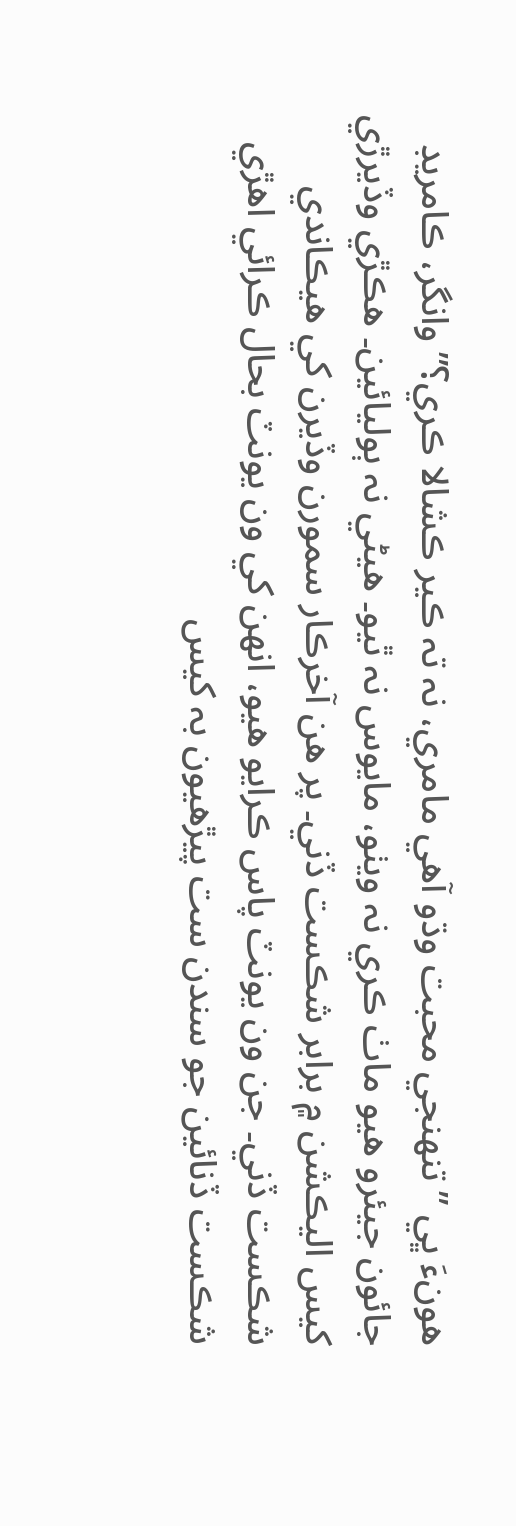ھونءَ ڀي ” تنھنجي محبت وڌو آھي مامري، نہ تہ ڪير ڪشالا ڪري؟” وانگر، ڪامريڊ جائون جيئرو ھيو ماٺ ڪري نہ ویٺو، مايوس نہ ٿيو۔ ھيڻي نہ ٻوليائين۔ ھڪڙي وڏيرڙي کيس اليڪشن ۾ برابر شڪست ڏني۔ پر ھن آخرڪار سمورن وڏيرن کي ھيڪاندي شڪست ڏني۔ جن ون يونٽ پاس ڪرايو ھيو، انھن کي ون يونٽ بحال ڪرائي اھڙي شڪست ڏنائين جو سندن ست پيڙھيون بہ کيس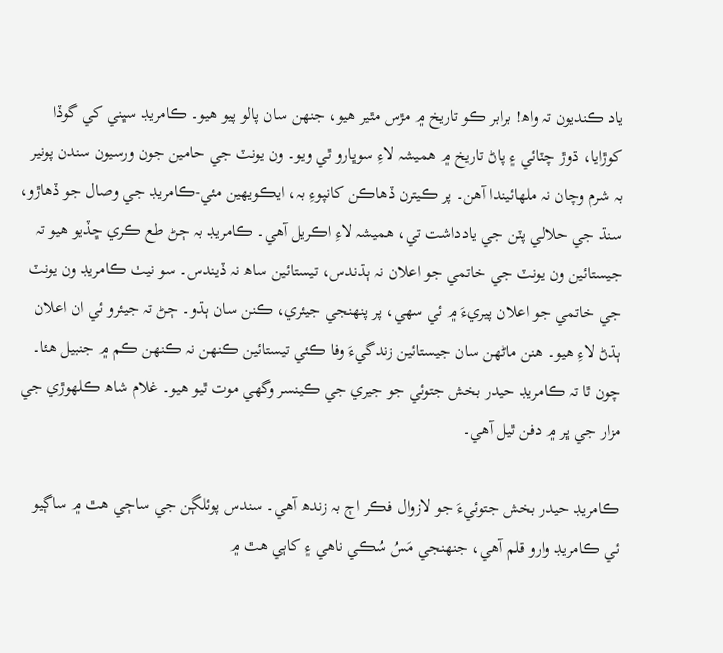ياد ڪنديون تہ واھ! برابر ڪو تاريخ ۾ مڙس مٿير ھيو، جنھن سان پالو پيو ھيو۔ ڪامريڊ سڀني کي گوڏا کوڙايا، ڌوڙ چٽائي ۽ پاڻ تاريخ ۾ ھميشہ لاءِ سوڀارو ٿي ويو۔ ون يونٽ جي حامين جون ورسيون سندن پونير بہ شرم وچان نہ ملھائیندا آھن۔ پر ڪيترن ڏھاڪن کانپوءِ بہ، ايڪويھين مئي-ڪامريڊ جي وصال جو ڏھاڙو، سنڌ جي حلالي پٽن جي يادداشت تي، ھميشہ لاءِ اڪريل آھي۔ ڪامريڊ بہ ڄڻ طع ڪري ڇڏيو ھيو تہ جیستائین ون یونٽ جي خاتمي جو اعلان نہ ٻڌندس، تيستائين ساھ نہ ڏيندس۔ سو نيٺ ڪامريڊ ون يونٽ جي خاتمي جو اعلان پيريءَ ۾ ئي سھي، پر پنھنجي جيئري، ڪنن سان ٻڌو۔ ڄڻ تہ جیئرو ئي ان اعلان ٻڌڻ لاءِ ھيو۔ ھنن ماڻھن سان جيستائين زندگيءَ وفا ڪئي تيستائين ڪنھن نہ ڪنھن ڪم ۾ جنبيل ھئا۔ چون ٿا تہ ڪامريڊ حيدر بخش جتوئي جو جیري جي ڪينسر وگهي موت ٿيو ھيو۔ غلام شاھ ڪلھوڙي جي مزار جي ڀر ۾ دفن ٿيل آھي۔

ڪامريڊ حيدر بخش جتوئيءَ جو لازوال فڪر اڄ بہ زندھ آھي۔ سندس پوئلڳن جي ساڄي ھٿ ۾ ساڳيو ئي ڪامريڊ وارو قلم آھي، جنھنجي مَسُ سُڪي ناھي ۽ کاٻي ھٿ ۾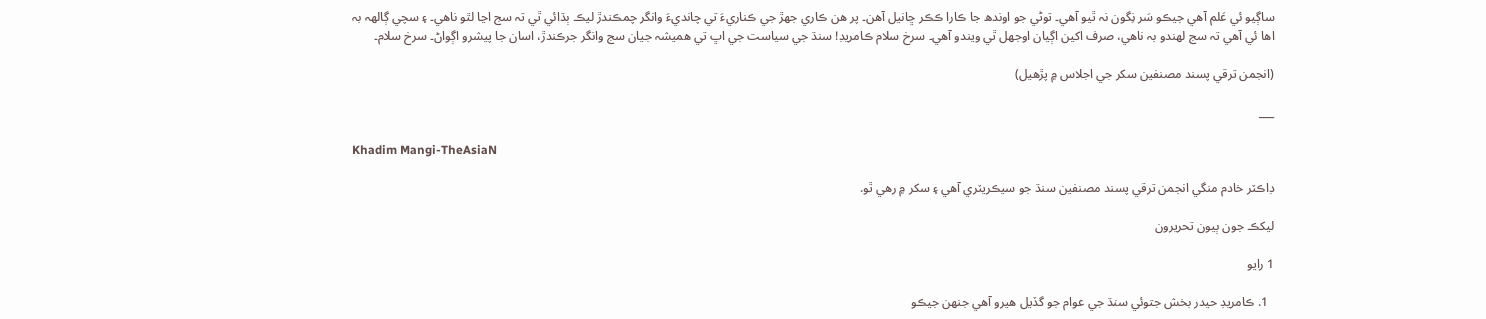ساڳيو ئي عَلم آھي جيڪو سَر نِگون نہ ٿيو آھي۔ توڻي جو اوندھ جا ڪارا ڪڪر ڇانيل آھن۔ پر ھن ڪاري جهڙ جي ڪناريءَ تي چانديءَ وانگر چمڪندڙ ليڪ ٻڌائي ٿي تہ سج اڃا لٿو ناھي۔ ۽ سچي ڳالهہ بہ اھا ئي آھي تہ سج لھندو بہ ناھي، صرف اکين اڳيان اوجهل ٿي ويندو آھي۔ سرخ سلام ڪامريڊ! سنڌ جي سياست جي اڀ تي ھميشہ جيان سج وانگر جرڪندڙ، اسان جا پيشرو اڳواڻ۔ سرخ سلام۔

(انجمن ترقي پسند مصنفين سکر جي اجلاس ۾ پڙھيل)

___

Khadim Mangi-TheAsiaN

ڊاڪٽر خادم منگي انجمن ترقي پسند مصنفين سنڌ جو سيڪريٽري آهي ۽ سکر ۾ رھي ٿو.

ليکڪ جون ٻيون تحريرون

1 رايو

  1. ڪامريڊ حيدر بخش جتوئي سنڌ جي عوام جو گڏيل ھيرو آهي جنھن جيڪو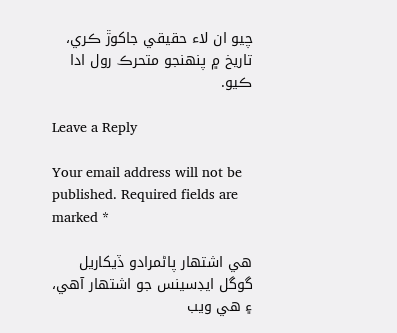چيو ان لاء حقيقي جاکوڙ ڪري، تاريخ ۾ پنھنجو متحرڪ رول ادا ڪيو.

Leave a Reply

Your email address will not be published. Required fields are marked *

هي اشتهار پاڻمرادو ڏيکاريل گوگل ايڊسينس جو اشتهار آهي، ۽ هي ويب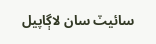سائيٽ سان لاڳاپيل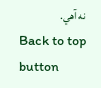نه آهي.
Back to top button